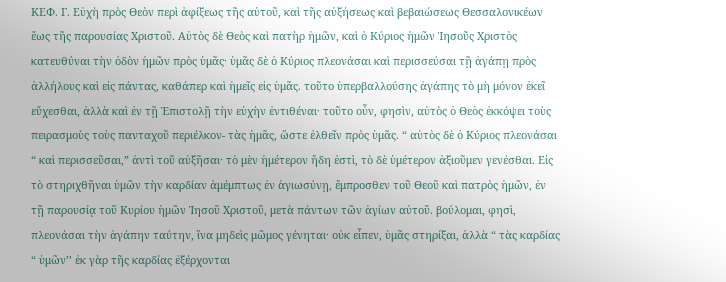ΚΕΦ. Γ. Εὐχὴ πρὸς Θεὸν περὶ ἀφίξεως τῆς αὐτοῦ, καὶ τῆς αὐξήσεως καὶ βεβαιώσεως Θεσσαλονικέων ἕως τῆς παρουσίας Χριστοῦ. Αὐτὸς δὲ Θεὸς καὶ πατὴρ ἡμῶν, καὶ ὁ Κύριος ἡμῶν Ἰησοῦς Χριστὸς κατευθύναι τὴν ὁδὸν ἡμῶν πρὸς ὑμᾶς· ὑμᾶς δὲ ὁ Κύριος πλεονάσαι καὶ περισσεύσαι τῇ ἀγάπῃ πρὸς ἀλλήλους καὶ εἰς πάντας, καθάπερ καὶ ἡμεῖς εἰς ὑμᾶς. τοῦτο ὑπερβαλλούσης ἀγάπης τὸ μὴ μόνον ἐκεῖ εὔχεσθαι, ἀλλὰ καὶ ἐν τῇ Ἐπιστολῇ τὴν εὐχὴν ἐντιθέναι· τοῦτο οὖν, φησὶν, αὐτὸς ὁ Θεὸς ἐκκόψει τοὺς πειρασμοὺς τοὺς πανταχοῦ περιέλκον- τὰς ἡμᾶς, ὥστε ἐλθεῖν πρὸς ὑμᾶς. “ αὐτὸς δὲ ὁ Κύριος πλεονάσαι “ καὶ περισσεῦσαι,” ἀντὶ τοῦ αὐξῆσαι· τὸ μὲν ἡμέτερον ἤδη ἐστὶ, τὸ δὲ ὑμέτερον ἀξιοῦμεν γενέσθαι. Εἰς τὸ στηριχθῆναι ὑμῶν τὴν καρδίαν ἀμέμπτως ἐν ἁγιωσύνῃ, ἔμπροσθεν τοῦ Θεοῦ καὶ πατρὸς ἡμῶν, ἐν τῇ παρουσίᾳ τοῦ Κυρίου ἡμῶν Ἰησοῦ Χριστοῦ, μετὰ πάντων τῶν ἁγίων αὐτοῦ. βούλομαι, φησὶ, πλεονάσαι τὴν ἀγάπην ταύτην, ἵνα μηδεὶς μῶμος γένηται· οὐκ εἶπεν, ὑμᾶς στηρίξαι, ἀλλὰ “ τὰς καρδίας “ ὑμῶν’’ ἐκ γὰρ τῆς καρδίας ἐξέρχονται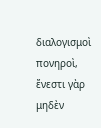διαλογισμοὶ πονηροὶ, ἔνεστι γὰρ μηδὲν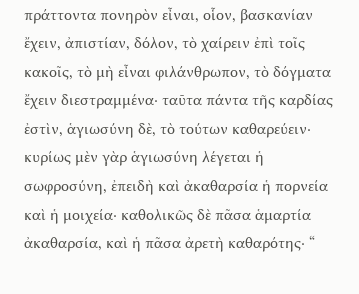πράττοντα πονηρὸν εἶναι, οἷον, βασκανίαν ἔχειν, ἀπιστίαν, δόλον, τὸ χαίρειν ἐπὶ τοῖς κακοῖς, τὸ μὴ εἶναι φιλάνθρωπον, τὸ δόγματα ἔχειν διεστραμμένα· ταῦτα πάντα τῆς καρδίας ἐστὶν, ἁγιωσύνη δὲ, τὸ τούτων καθαρεύειν· κυρίως μὲν γὰρ ἁγιωσύνη λέγεται ἡ σωφροσύνη, ἐπειδὴ καὶ ἀκαθαρσία ἡ πορνεία καὶ ἡ μοιχεία· καθολικῶς δὲ πᾶσα ἁμαρτία ἀκαθαρσία, καὶ ἡ πᾶσα ἀρετὴ καθαρότης· “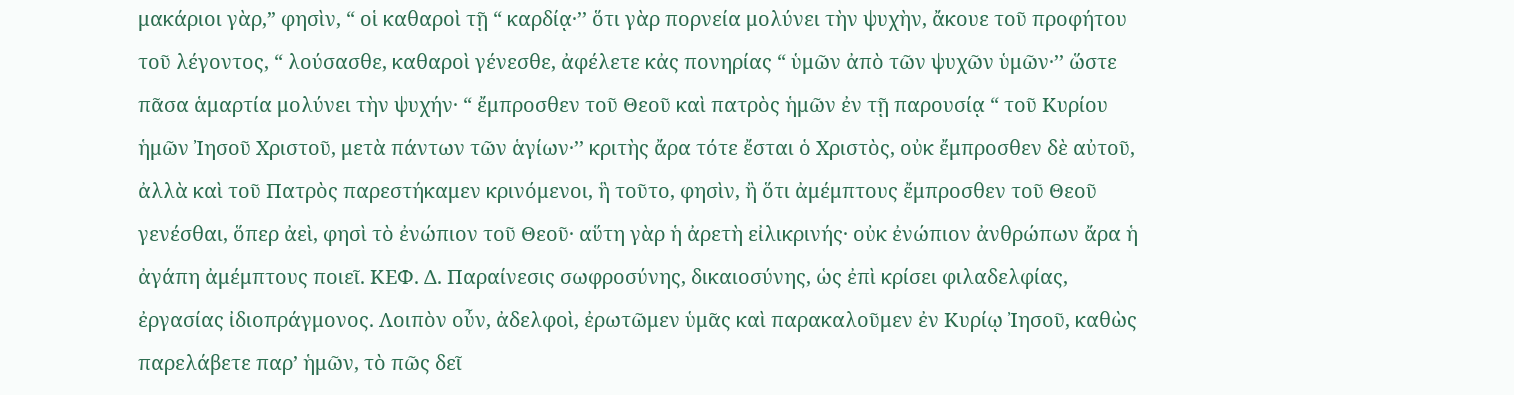μακάριοι γὰρ,” φησὶν, “ οἱ καθαροὶ τῇ “ καρδίᾳ·’’ ὅτι γὰρ πορνεία μολύνει τὴν ψυχὴν, ἄκουε τοῦ προφήτου τοῦ λέγοντος, “ λούσασθε, καθαροὶ γένεσθε, ἀφέλετε κἀς πονηρίας “ ὑμῶν ἀπὸ τῶν ψυχῶν ὑμῶν·’’ ὥστε πᾶσα ἁμαρτία μολύνει τὴν ψυχήν· “ ἔμπροσθεν τοῦ Θεοῦ καὶ πατρὸς ἡμῶν ἐν τῇ παρουσίᾳ “ τοῦ Κυρίου ἡμῶν Ἰησοῦ Χριστοῦ, μετὰ πάντων τῶν ἁγίων·’’ κριτὴς ἄρα τότε ἔσται ὁ Χριστὸς, οὐκ ἔμπροσθεν δὲ αὐτοῦ, ἀλλὰ καὶ τοῦ Πατρὸς παρεστήκαμεν κρινόμενοι, ἣ τοῦτο, φησὶν, ἢ ὅτι ἀμέμπτους ἔμπροσθεν τοῦ Θεοῦ γενέσθαι, ὅπερ ἀεὶ, φησὶ τὸ ἐνώπιον τοῦ Θεοῦ· αὕτη γὰρ ἡ ἀρετὴ εἰλικρινής· οὐκ ἐνώπιον ἀνθρώπων ἄρα ἡ ἀγάπη ἀμέμπτους ποιεῖ. ΚΕΦ. Δ. Παραίνεσις σωφροσύνης, δικαιοσύνης, ὡς ἐπὶ κρίσει φιλαδελφίας, ἐργασίας ἰδιοπράγμονος. Λοιπὸν οὖν, ἀδελφοὶ, ἐρωτῶμεν ὑμᾶς καὶ παρακαλοῦμεν ἐν Κυρίῳ Ἰησοῦ, καθὼς παρελάβετε παρ’ ἡμῶν, τὸ πῶς δεῖ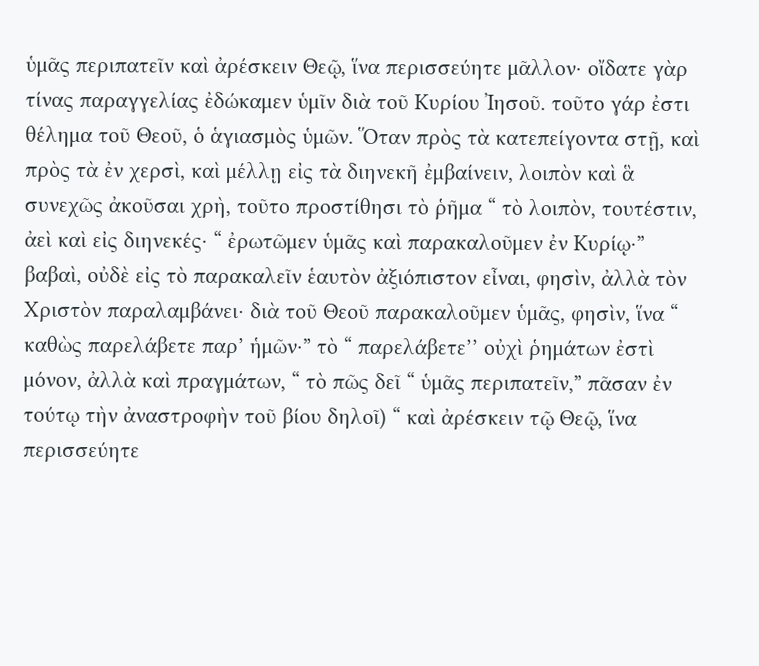ὑμᾶς περιπατεῖν καὶ ἀρέσκειν Θεῷ, ἵνα περισσεύητε μᾶλλον· οἴδατε γὰρ τίνας παραγγελίας ἐδώκαμεν ὑμῖν διὰ τοῦ Κυρίου Ἰησοῦ. τοῦτο γάρ ἐστι θέλημα τοῦ Θεοῦ, ὁ ἁγιασμὸς ὑμῶν. Ὅταν πρὸς τὰ κατεπείγοντα στῇ, καὶ πρὸς τὰ ἐν χερσὶ, καὶ μέλλῃ εἰς τὰ διηνεκῆ ἐμβαίνειν, λοιπὸν καὶ ἃ συνεχῶς ἀκοῦσαι χρὴ, τοῦτο προστίθησι τὸ ῥῆμα “ τὸ λοιπὸν, τουτέστιν, ἀεὶ καὶ εἰς διηνεκές· “ ἐρωτῶμεν ὑμᾶς καὶ παρακαλοῦμεν ἐν Κυρίῳ·” βαβαὶ, οὐδὲ εἰς τὸ παρακαλεῖν ἑαυτὸν ἀξιόπιστον εἶναι, φησὶν, ἀλλὰ τὸν Χριστὸν παραλαμβάνει· διὰ τοῦ Θεοῦ παρακαλοῦμεν ὑμᾶς, φησὶν, ἵνα “ καθὼς παρελάβετε παρ’ ἡμῶν·” τὸ “ παρελάβετε’’ οὐχὶ ῥημάτων ἐστὶ μόνον, ἀλλὰ καὶ πραγμάτων, “ τὸ πῶς δεῖ “ ὑμᾶς περιπατεῖν,” πᾶσαν ἐν τούτῳ τὴν ἀναστροφὴν τοῦ βίου δηλοῖ) “ καὶ ἀρέσκειν τῷ Θεῷ, ἵνα περισσεύητε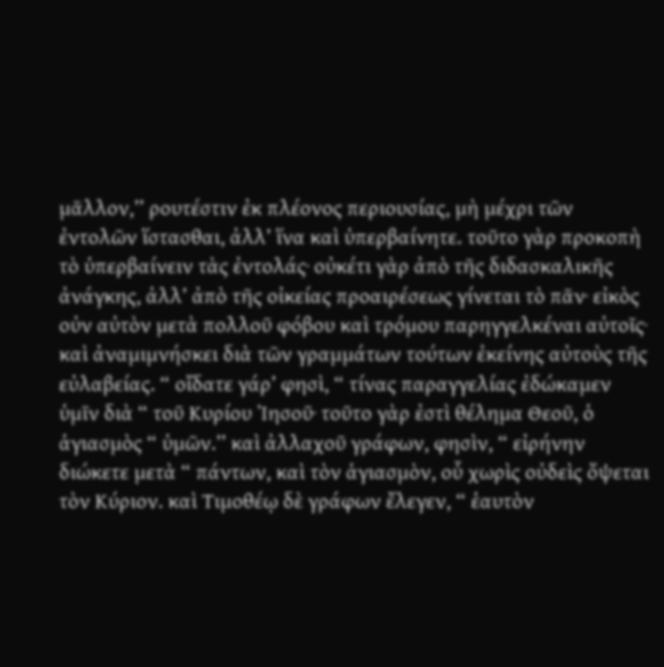μᾶλλον,’’ ρουτέστιν ἐκ πλέονος περιουσίας, μὴ μέχρι τῶν ἐντολῶν ἵστασθαι, ἀλλ’ ἵνα καὶ ὑπερβαίνητε. τοῦτο γὰρ προκοπὴ τὸ ὑπερβαίνειν τὰς ἐντολάς· οὐκέτι γὰρ ἀπὸ τῆς διδασκαλικῆς ἀνάγκης, ἀλλ’ ἀπὸ τῆς οἰκείας προαιρέσεως γίνεται τὸ πᾶν· εἰκὸς οὐν αὐτὸν μετὰ πολλοῦ φόβου καὶ τρόμου παρηγγελκέναι αὐτοῖς· καὶ ἀναμιμνήσκει διὰ τῶν γραμμάτων τούτων ἐκείνης αὐτοὺς τῆς εὐλαβείας. “ οἴδατε γάρ’ φησὶ, “ τίνας παραγγελίας ἐδώκαμεν ὑμῖν διὰ “ τοῦ Κυρίου Ἰησοῦ· τοῦτο γὰρ ἐστὶ θέλημα Θεοῦ, ὁ ἁγιασμὸς “ ὑμῶν.’’ καὶ ἀλλαχοῦ γράφων, φησὶν, “ εἰρήνην διώκετε μετὰ “ πάντων, καὶ τὸν ἁγιασμὸν, οὗ χωρὶς οὐδεὶς ὄψεται τὸν Κύριον. καὶ Τιμοθέῳ δὲ γράφων ἔλεγεν, “ ἑαυτὸν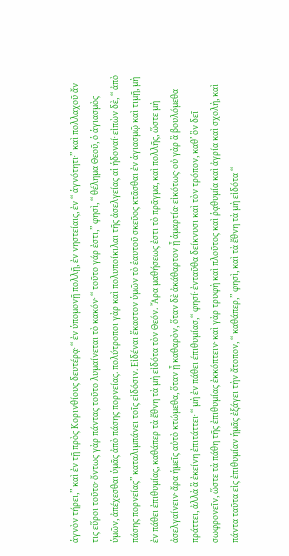ἁγνὸν τήρει,” καὶ ἐν τῇ πρὸς Κορινθίους δευτέρᾳ· “ ἐν ὑπομονῇ πολλῇ, ἐν νηστείαις, ἐν “ ἁγνότητι·’’ καὶ πολλαχοῦ ἄν τις εὕροι τοῦτο· ὄντως γὰρ πάντας τοῦτο λυμαίνεται τὸ κακόν· “ τοῦτο γάρ ἐστι,’’ φησὶ, “ θέλημα Θεοῦ, ὁ ἁγιασμὸς ὑμῶν, ἀπέχεσθαι ὑμᾶς ἀπὸ πάσης πορνείας. πολύτροποι γὰρ καὶ πολυποίκιλαι τῆς ἀσελγείας αἱ ἡδοναί· εἰπὼν δὲ, “ ἀπὸ πάσης πορνείας” καταλιμπάνει τοῖς εἰδόσιν. Εἰδέναι ἕκαστον ὑμῶν τὸ ἑαυτοῦ σκεῦος κτᾶσθαι ἐν ἁγιασμῷ καὶ τιμῇ, μὴ ἐν πάθει ἐπιθυμίας, καθάπερ τὰ ἔθνη τὰ μὴ εἰδότα τὸν Θεόν. Ἄρα μαθήσεως ἐστι τὸ πρᾶγμα, καὶ πολλῆς, ὥστε μὴ ἀσελγαίνειν· ἄρα ἡμεῖς αὐτὸ κτώμεθα, ὅταν ᾖ καθαρὸν, ὅταν δὲ ἀκάθαρτον ᾖ ἁμαρτία· εἰκότως· οὐ γὰρ ἃ βουλόμεθα πράττει, ἀλλὰ ἃ ἐκείνη ἐπιτάττει· “ μὴ ἐν πάθει έπιθυμίασ,“ φησί· ἐνταῦθα δείκνυσι καὶ τὸν τρόπον, καθ’ ὃν δεῖ σωφρονεῖν, ὥστε τὰ πάθη τῆς ἐπιθυμίας ἐκκόπτειν· καὶ γὰρ τρυφὴ καὶ πλοῦτος καὶ ῥᾳθυμία καὶ ἀγρία καὶ σχολὴ, καὶ πάντα ταῦτα εἰς ἐπιθυμίαν ἡμᾶς ἐξάγει τὴν ἄτοπον, “ καθάπερ,” φησὶ, καὶ τὰ ἔθνη τὰ μὴ εἰδότα “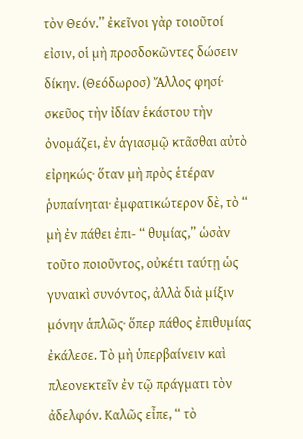τὸν Θεόν.’’ ἐκεῖνοι γὰρ τοιοῦτοί εἰσιν, οἱ μὴ προσδοκῶντες δώσειν δίκην. (Θεόδωροσ) Ἄλλος φησί· σκεῦος τὴν ἰδίαν ἑκάστου τὴν ὀνομάζει, ἐν ἁγιασμῷ κτᾶσθαι αὐτὸ εἰρηκώς· ὅταν μὴ πρὸς ἑτέραν ῥυπαίνηται· ἐμφατικώτερον δὲ, τὸ “ μὴ ἐν πάθει ἐπι- “ θυμίας,” ὡσὰν τοῦτο ποιοῦντος, οὐκέτι ταύτῃ ὡς γυναικὶ συνόντος, ἀλλὰ διὰ μίξιν μόνην ἁπλῶς· ὅπερ πάθος ἐπιθυμίας ἐκάλεσε. Τὸ μὴ ὑπερβαίνειν καὶ πλεονεκτεῖν ἐν τῷ πράγματι τὸν ἀδελφόν. Καλῶς εἶπε, “ τὸ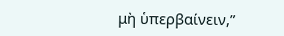μὴ ὑπερβαίνειν,”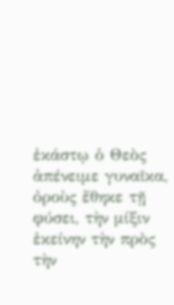ἑκάστῳ ὁ Θεὸς ἀπένειμε γυναῖκα, ὀροὺς ἔθηκε τῇ φύσει, τὴν μίξιν ἐκείνην τὴν πρὸς τὴν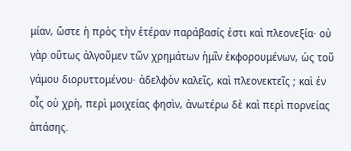μίαν, ὥστε ἡ πρὸς τὴν ἑτέραν παράβασίς ἐστι καὶ πλεονεξία· οὐ γὰρ οὕτως ἀλγοῦμεν τῶν χρημάτων ἡμῖν ἐκφορουμένων, ὡς τοῦ γάμου διορυττομένου· ἀδελφὸν καλεῖς, καὶ πλεονεκτεῖς ; καὶ ἐν οἷς οὐ χρὴ, περὶ μοιχείας φησὶν, ἀνωτέρω δὲ καὶ περὶ πορνείας ἁπάσης.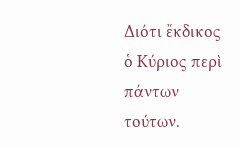Διότι ἔκδικος ὁ Κύριος περὶ πάντων τούτων.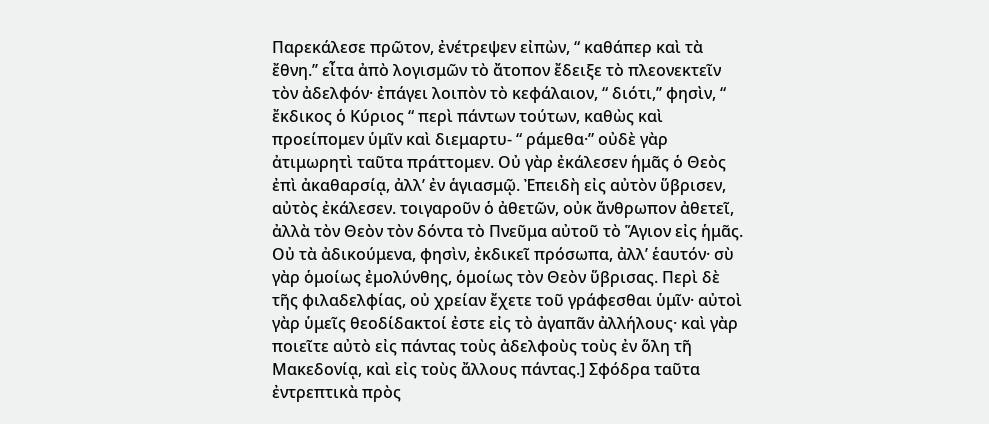Παρεκάλεσε πρῶτον, ἐνέτρεψεν εἰπὼν, “ καθάπερ καὶ τὰ ἔθνη.’’ εἶτα ἀπὸ λογισμῶν τὸ ἄτοπον ἔδειξε τὸ πλεονεκτεῖν τὸν ἀδελφόν· ἐπάγει λοιπὸν τὸ κεφάλαιον, “ διότι,’’ φησὶν, “ ἔκδικος ὁ Κύριος “ περὶ πάντων τούτων, καθὼς καὶ προείπομεν ὑμῖν καὶ διεμαρτυ- “ ράμεθα·” οὐδὲ γὰρ ἀτιμωρητὶ ταῦτα πράττομεν. Οὐ γὰρ ἐκάλεσεν ἡμᾶς ὁ Θεὸς ἐπὶ ἀκαθαρσίᾳ, ἀλλ’ ἐν ἁγιασμῷ. Ἐπειδὴ εἰς αὐτὸν ὕβρισεν, αὐτὸς ἐκάλεσεν. τοιγαροῦν ὁ ἀθετῶν, οὐκ ἄνθρωπον ἀθετεῖ, ἀλλὰ τὸν Θεὸν τὸν δόντα τὸ Πνεῦμα αὐτοῦ τὸ Ἅγιον εἰς ἡμᾶς. Οὐ τὰ ἀδικούμενα, φησὶν, ἐκδικεῖ πρόσωπα, ἀλλ’ ἑαυτόν· σὺ γὰρ ὁμοίως ἐμολύνθης, ὁμοίως τὸν Θεὸν ὕβρισας. Περὶ δὲ τῆς φιλαδελφίας, οὐ χρείαν ἔχετε τοῦ γράφεσθαι ὑμῖν· αὐτοὶ γὰρ ὑμεῖς θεοδίδακτοί ἐστε εἰς τὸ ἀγαπᾶν ἀλλήλους· καὶ γὰρ ποιεῖτε αὐτὸ εἰς πάντας τοὺς ἀδελφοὺς τοὺς ἐν ὅλη τῆ Μακεδονίᾳ, καὶ εἰς τοὺς ἄλλους πάντας.] Σφόδρα ταῦτα ἐντρεπτικὰ πρὸς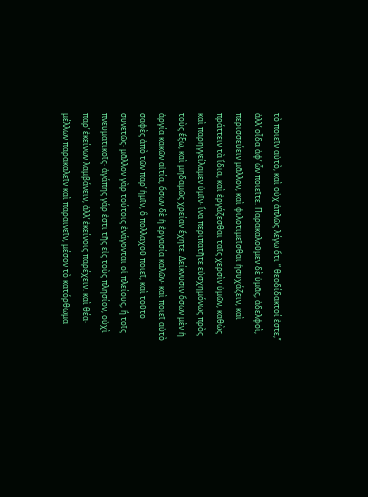τὸ ποιεῖν αὐτὸ, καὶ οὐχ ἁπλῶς λέγω ὅτι “ θεοδίδακτοί ἐστε,’’ ἀλλ’ οἶδα ἀφ’ ὧν ποιεῖτε. Παρακαλοῦμεν δὲ ὑμᾶς, ἀδελφοὶ, περισσεύειν μᾶλλον, καὶ φιλοτιμεῖσθαι ἡσυχάζειν, καὶ πράττειν τὰ ἴδια, καὶ ἐργάζεσθαι ταῖς χερσὶν ὑμῶν, καθὼς καὶ παρηγγείλαμεν ὑμῖν· ἵνα περιπατῆτε εὐσχημόνως πρὸς τοὺς ἔξω, καὶ μηδαμῶς χρείαν ἔχητε. Δείκνυσιν ὅσων μὲν ἡ ἀργία κακῶν αἰτία, ὅσων δὲ ἡ ἐργασία καλῶν· καὶ ποιεῖ αὐτὸ σαφὲς ἀπὸ τῶν παρ’ ἡμῖν, ὃ πολλαχοῦ ποιεῖ, καὶ τοῦτο συνετῶς· μᾶλλον γὰρ τούτοις ἐνάγονται οἱ πλείους, ἣ τοῖς πνευματικοῖς· ἀγάπης γάρ ἐστι τῆς εἰς τοὺς πλησίον, οὐχὶ παρ’ ἐκείνων λαμβάνειν, ἀλλ’ ἐκείνοις παρέχειν. καὶ θέα· μέλλων παρακαλεῖν καὶ παραινεῖν, μέσον τὸ κατόρθωμα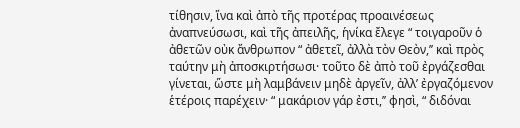τίθησιν, ἵνα καὶ ἀπὸ τῆς προτέρας προαινέσεως ἀναπνεύσωσι, καὶ τῆς ἀπειλῆς, ἡνίκα ἔλεγε “ τοιγαροῦν ὁ ἀθετῶν οὐκ ἄνθρωπον “ ἀθετεῖ, ἀλλὰ τὸν Θεὸν,’’ καὶ πρὸς ταύτην μὴ ἀποσκιρτήσωσι· τοῦτο δὲ ἀπὸ τοῦ ἐργάζεσθαι γίνεται, ὥστε μὴ λαμβάνειν μηδὲ ἀργεῖν, ἀλλ’ ἐργαζόμενον ἑτέροις παρέχειν· “ μακάριον γάρ ἐστι,’’ φησὶ, “ διδόναι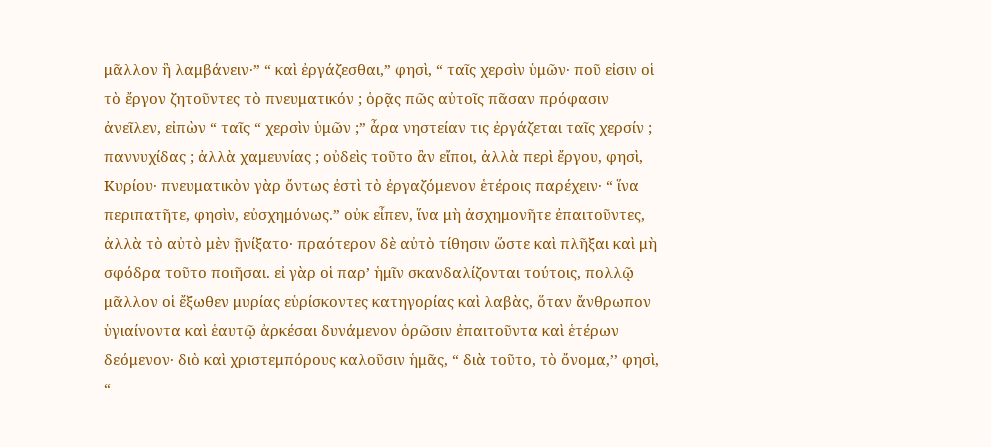μᾶλλον ἣ λαμβάνειν·” “ καὶ ἐργάζεσθαι,” φησὶ, “ ταῖς χερσὶν ὑμῶν· ποῦ εἰσιν οἱ τὸ ἔργον ζητοῦντες τὸ πνευματικόν ; ὁρᾷς πῶς αὐτοῖς πᾶσαν πρόφασιν ἀνεῖλεν, εἰπὼν “ ταῖς “ χερσὶν ὑμῶν ;” ἆρα νηστείαν τις ἐργάζεται ταῖς χερσίν ; παννυχίδας ; ἀλλὰ χαμευνίας ; οὐδεὶς τοῦτο ἂν εἴποι, ἀλλὰ περὶ ἔργου, φησὶ, Κυρίου· πνευματικὸν γὰρ ὄντως ἐστὶ τὸ ἐργαζόμενον ἑτέροις παρέχειν· “ ἵνα περιπατῆτε, φησὶν, εὐσχημόνως.” οὐκ εἶπεν, ἵνα μὴ ἀσχημονῆτε ἐπαιτοῦντες, ἀλλὰ τὸ αὐτὸ μὲν ῇνίξατο· πραότερον δὲ αὐτὸ τίθησιν ὥστε καὶ πλῆξαι καὶ μὴ σφόδρα τοῦτο ποιῆσαι. εἰ γὰρ οἱ παρ’ ἡμῖν σκανδαλίζονται τούτοις, πολλῷ μᾶλλον οἱ ἔξωθεν μυρίας εὑρίσκοντες κατηγορίας καὶ λαβὰς, ὅταν ἄνθρωπον ὑγιαίνοντα καὶ ἑαυτῷ ἀρκέσαι δυνάμενον ὁρῶσιν ἐπαιτοῦντα καὶ ἑτέρων δεόμενον· διὸ καὶ χριστεμπόρους καλοῦσιν ἡμᾶς, “ διὰ τοῦτο, τὸ ὄνομα,’’ φησὶ, “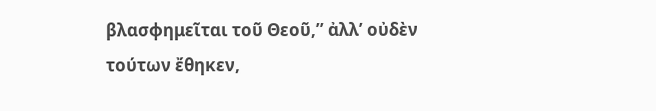βλασφημεῖται τοῦ Θεοῦ,’’ ἀλλ’ οὐδὲν τούτων ἔθηκεν,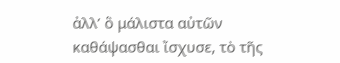ἀλλ’ ὃ μάλιστα αὐτῶν καθάψασθαι ἴσχυσε, τὸ τῆς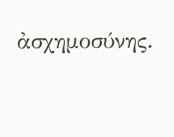ἀσχημοσύνης.